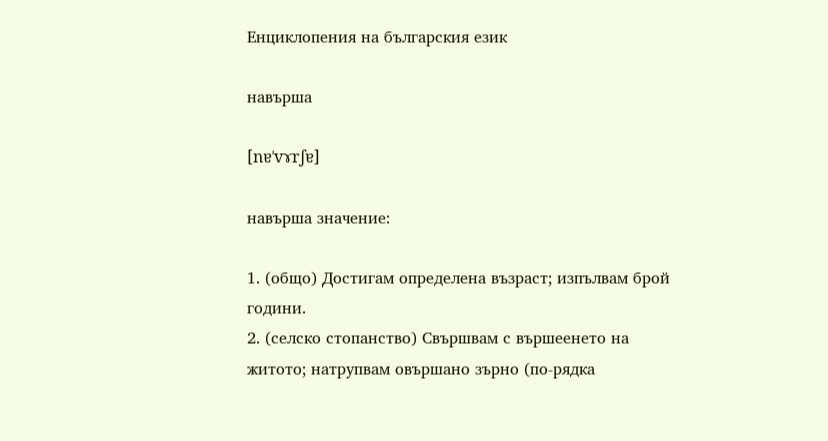Енциклопения на българския език

навърша

[nɐˈvɤrʃɐ]

навърша значение:

1. (общо) Достигам определена възраст; изпълвам брой години.
2. (селско стопанство) Свършвам с вършеенето на житото; натрупвам овършано зърно (по-рядка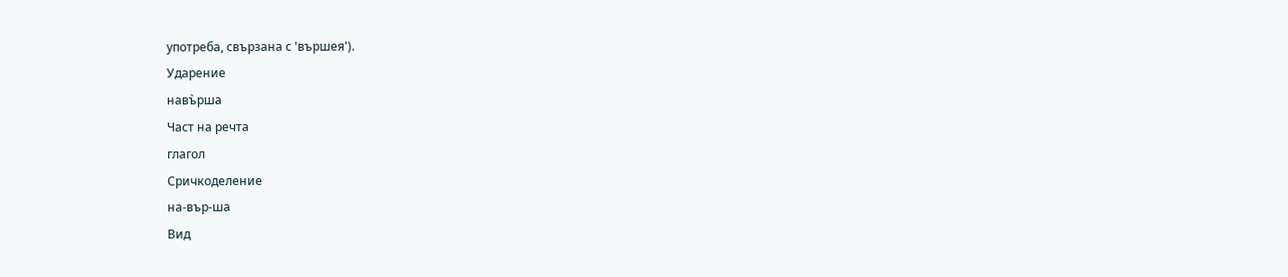употреба, свързана с 'вършея').
Ударение
навъ̀рша
Част на речта
глагол
Сричкоделение
на-вър-ша
Вид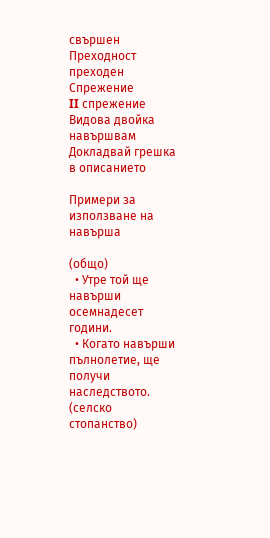свършен
Преходност
преходен
Спрежение
II спрежение
Видова двойка
навършвам
Докладвай грешка в описанието

Примери за използване на навърша

(общо)
  • Утре той ще навърши осемнадесет години.
  • Когато навърши пълнолетие, ще получи наследството.
(селско стопанство)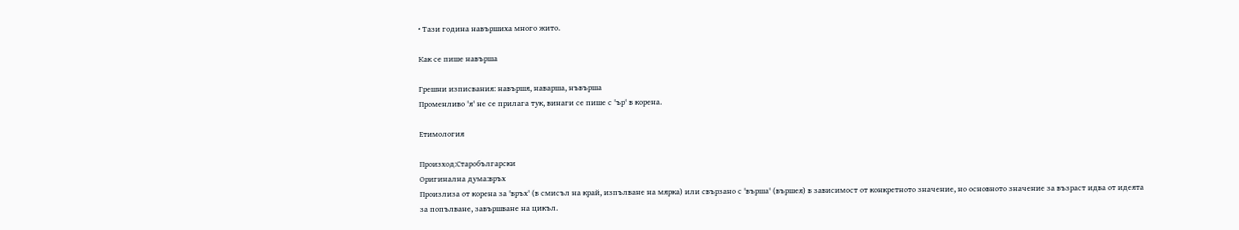• Тази година навършиха много жито.

Как се пише навърша

Грешни изписвания: навършя, наварша, нъвърша
Променливо 'я' не се прилага тук, винаги се пише с 'ър' в корена.

Етимология

Произход:Старобългарски
Оригинална дума:връх
Произлиза от корена за 'връх' (в смисъл на край, изпълване на мярка) или свързано с 'върша' (вършея) в зависимост от конкретното значение, но основното значение за възраст идва от идеята за попълване, завършване на цикъл.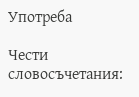Употреба

Чести словосъчетания: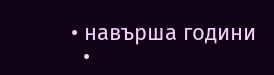• навърша години
  •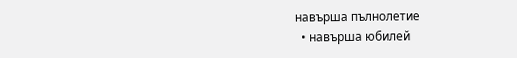навърша пълнолетие
  • навърша юбилей